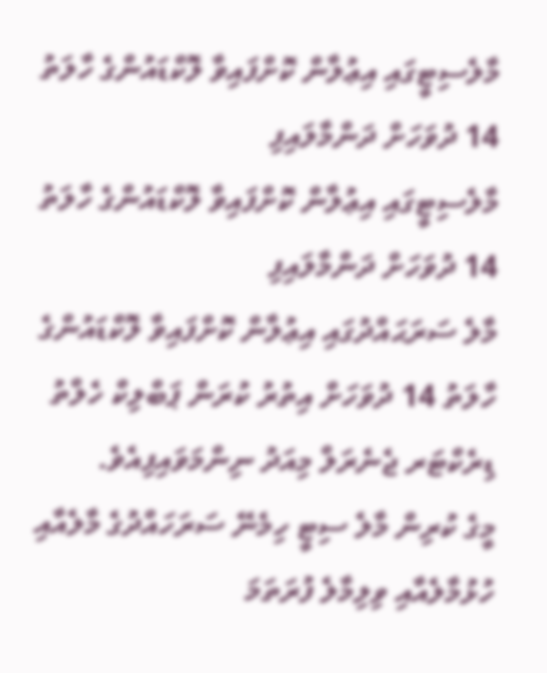މާލެސިޓީގައި އިޢުލާން ކޮށްފައިވާ ލޮކްޑައުންގެ ހާލަތު 14 ދުވަހަށް ދަންމާލައިފި
މާލެސިޓީގައި އިޢުލާން ކޮށްފައިވާ ލޮކްޑައުންގެ ހާލަތު 14 ދުވަހަށް ދަންމާލައިފި
މާލެ ސަރަޙައްދުގައި އިޢުލާން ކޮށްފައިވާ ލޮކްޑައުންގެ ހާލަތު 14 ދުވަހަށް އިތުރު ކުރަން ޕަބްލިކް ހެލްތު ޑިރެކްޓަރ ޖެނެރަލް މިއަދު ނިންމަވައިފިއެވެ.
މީގެ ކުރިން މާލެ ސިޓީ ހިމެނޭ ސަރަހައްދުގެ މާލެއާއި ހުޅުމާލެއާއި ވިލިމާލެ ފުރަތަމަ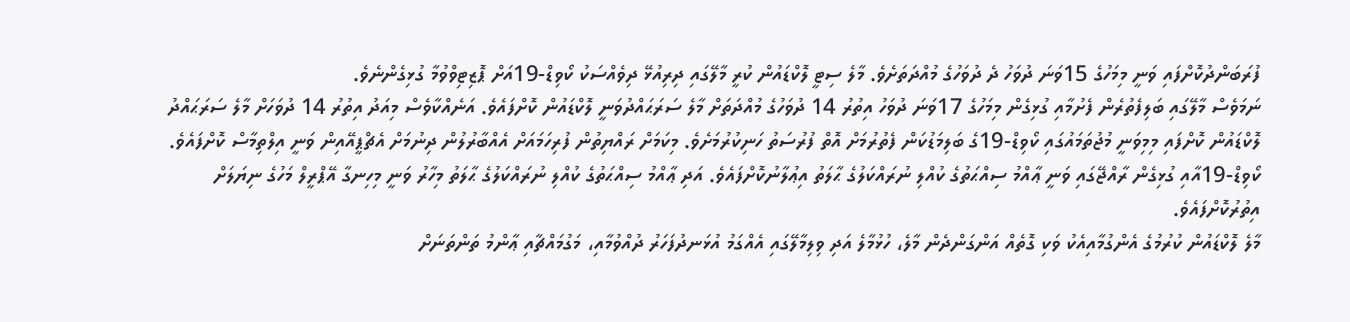ފުރަބަންދުކޮށްފައި ވަނީ މިމަހުގެ 15ވަނަ ދުވަހު ދެ ދުވަހުގެ މުއްދަތަށެވެ. މާލެ ސިޓީ ލޮކްޑައުން ކުރީ މާލޭގައި ދިރިއުޅޭ ދިވެއްސަކު ކޯވިޑް-19އަށް ޕޮޒިޓިވްވުމާ ގުޅިގެންނެވެ.
ނަމަވެސް މާލޭގައި ބަލިފެތުރެން ފެށުމާއި ގުޅިގެން މިމަހުގެ 17ވަނަ ދުވަހު އިތުރު 14 ދުވަހުގެ މުއްދަތަށް މާލެ ސަރަޙައްދުވަނީ ލޮކްޑައުން ކޮށްފައެވެ. އަނެއްކާވެސް މިއަދު އިތުރު 14 ދުވަހަށް މާލެ ސަރަޙައްދު ލޮކްޑައުން ކޮށްފައި މިމިވަނީ މުޖުތަމައުގައި ކޯވިޑް-19ގެ ބަލިމަޑުކަން ފެތުރުމަށް އޮތް ފުރުސަތު ހަނިކުރުމަށެވެ. މިކަމަށް ރައްޔިތުން ފުރިހަމައަށް އެއްބާރުލުން ދިނުމަށް އެޗްޕީއޭއިން ވަނީ އިލްތިމާސް ކޮށްފައެވެ.
ކޯވިޑް-19އާއި ގުޅިގެން ރާއްޖޭގައި ވަނީ ޢާއްމު ސިއްޙަތުގެ ކުއްލި ނުރައްކަލުގެ ޙާލަތު އިޢުލާނުކޮށްފައެވެ. އަދި ޢާއްމު ސިއްޙަތުގެ ކުއްލި ނުރައްކަލުގެ ޙާލަތު މިހާރު ވަނީ މިހިނގާ އޭޕްރީލް މަހުގެ ނިޔަލަށް އިތުރުކޮށްފައެވެ.
މާލެ ލޮކްޑައުން ކުރުމުގެ އެންގުމާއިއެކު ވަކި ގޮތެއް އަންގަންދެން މާލެ، ހުޅުމާލެ އަދި ވިލިމާލޭގައި އެއްގަމު އުޅަނދުފަހަރު ދުއްވުމާއި، މަގުމައްޗާއި ޢާންމު ތަންތަނަށް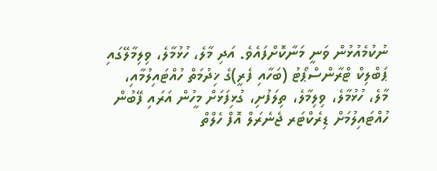ނުކުމެއުޅުން ވަނީ މަނާކޮށްފައެވެ. އަދި މާލެ، ހުޅުމާލެ، ވިލިމާލޭގައި ޕަބްލިކް ޓްރާންސްޕޯޓު (ބަހާއި ފެރީ)ގެ ޚިދުމަތް ހުއްޓައިލުމާއި، މާލެ، ހުޅުމާލެ، ވިލިމާލެ، ތިލަފުށި، ގުޅިފަޅަށް މީހުން އަރައި ފޭބުން ހުއްޓައިލުމަށް ޑިރެކްޓަރ ޖެނެރަލް އޮފް ހެލްތް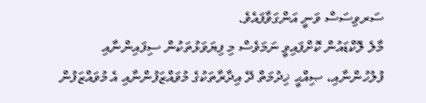ސަރވިސަސް ވަނީ އަންގަވާފައެވެ.
މާލެ ލޮކްޑައުން ކޮށްފައިވީ ނަމަވެސް މި ފިޔަވަޅުތަކުން ސިފައިންނާއި ފުލުހުންނާއި، ޞިއްޙީ ޚިދުމަތް ދޭ އިދާރާތަކުގެ މުވައްޒަފުންނާއި އެ މުވައްޒަފުން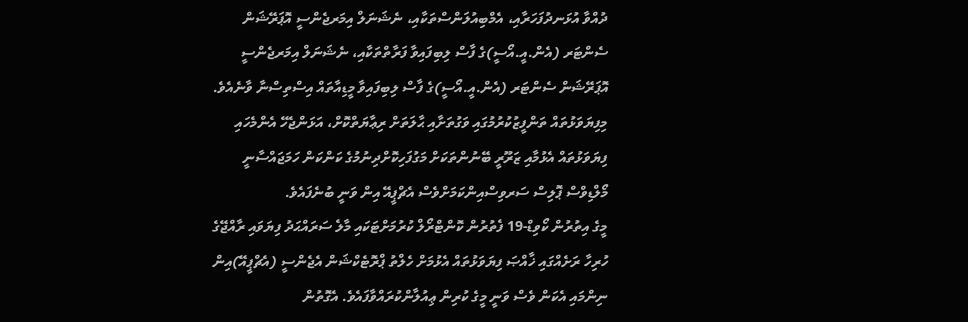ދުއްވާ އުޅަނދުފަހަރާއި، އެމްބިއުލަންސްތަކާއި، ނެޝަނަލް އިމަރޖެންސީ އޮޕަރޭޝަން ސެންޓަރ (އެން.އީ.އޯސީ)ގެ ފާސް ލިބިފައިވާ ފަރާތްތަކާއި، ނެޝަނަލް އިމަރޖެންސީ އޮޕަރޭޝަން ސެންޓަރ (އެން.އީ.އޯސީ)ގެ ފާސް ލިބިފައިވާ މީޑިއާތައް އިސްތިސްނާ ވާނެއެވެ.
މިފިޔަވަޅުތައް ތަންފީޒުކުރުމުގައި ވަގުތަށާއި ޙާލަތަށް ރިޢާޔަތްކޮށް، އަޅަންޖެހޭ އެންމެހައި ފިޔަވަޅުތައް އެޅުމާއި ޒަރޫރީ ބޭނުންތަކަށް މަގުފަހިކޮށްދިނުމުގެ ކަންކަން ހަމަޖައްސާނީ މޯލްޑިވްސް ޕޮލިސް ސަރވިސްއިންކަމަށްވެސް އެޗްޕީއޭ އިން ވަނީ ބުނެފައެވެ.
މީގެ އިތުރުން ކޯވިޑް-19 ފެތުރުން ކޮންޓްރޯލް ކުރުމަށްޓަކައި މާލެ ސަރައްޙަދު ފިޔަވައި ރާއްޖޭގެ ހުރިހާ ރަށެއްގައި ޚާއްޞަ ފިޔަވަޅުތައް އެޅުމަށް ހެލްތު ޕްރޮޓެކްޝަން އެޖެންސީ (އެޗްޕީއޭ)އިން ނިންމައި އެކަން ވެސް ވަނީ މީގެ ކުރިން ޢިއުލާންކުރައްވާފައެވެ. އެގޮތުން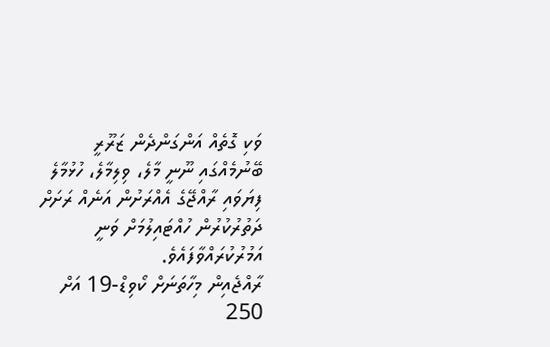ވަކި ގޮތެއް އަންގަންދެން ޒަރޫރީ ބޭނުމެއްގައި ނޫނީ މާލެ، ވިލިމާލެ، ހުޅުމާލެ ފިޔަވައި ރާއްޖޭގެ އެއްރަށުން އަނެއް ރަށަށް ދަތުރުކުރުން ހުއްޓައިލުމަށް ވަނީ އަމުރުކުރައްވާފައެވެ.
ރާއްޖެއިން މިހާތަނަށް ކޯވިޑް-19 އަށް 250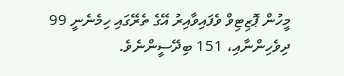މީހުން ޕޮޒިޓިވް ވެފައިވާއިރު އޭގެ ތެރޭގައި ހިމެނެނީ 99 ދިވެހިންނާއި، 151 ބިދޭސީންނެވެ.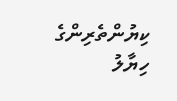ކިޔުންތެރިންގެ ހިޔާލު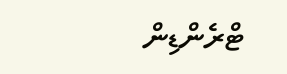ޓްރެންޑިން